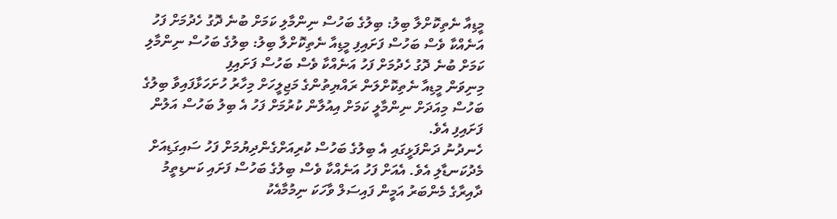މީޑިއާ ނެތިކޮށްލާ ބިލު: ބިލުގެ ބަހުސް ނިންމާލި ކަމަށް ބުނެ ދޮގު ހެދުމަށް ފަހު އަނެއްކާ ވެސް ބަހުސް ފަށައިފި މީޑިއާ ނެތިކޮށްލާ ބިލު: ބިލުގެ ބަހުސް ނިންމާލި ކަމަށް ބުނެ ދޮގު ހެދުމަށް ފަހު އަނެއްކާ ވެސް ބަހުސް ފަށައިފި
މިނިވަން މީޑިއާ ނެތިކޮށްލަން ރައްޔިތުންގެ މަޖިލީހަށް މިހާރު ހުށަހަޅާފައިވާ ބިލުގެ ބަހުސް މިއަދަށް ނިންމާލީ ކަމަށް އިއުލާން ކުރުމަށް ފަހު އެ ބިލު ބަހުސް އަލުން ފަށައިފި އެވެ.
ހެނދުނު ދަންފަޅީގައި އެ ބިލުގެ ބަހުސް ކުރިއަށްގެންދިޔުމަށް ފަހު ސައިގަޑިއަށް މެދުކަނޑާލި އެވެ. އެއަށް ފަހު އަނެއްކާ ވެސް ބިލުގެ ބަހުސް ފަށައި ކަނޑިތީމު ދާއިރާގެ މެންބަރު އަމީން ފައިސަލް ވާހަކަ ނިމުމާއެކު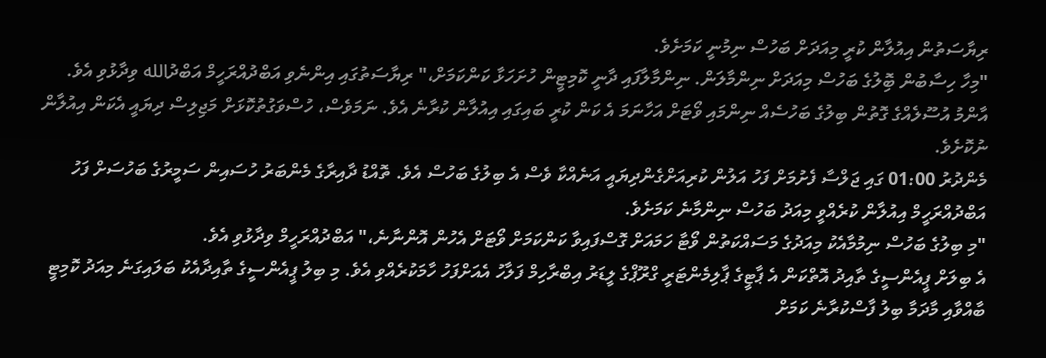ރިޔާސަތުން އިއުލާން ކުރީ މިއަދަށް ބަހުސް ނިމުނީ ކަމަށެވެ.
"މިހާ ހިސާބުން ބިޮލުގެ ބަހުސް މިއަދަށް ނިންމާލަން. ނިންމާލާފައި ދާނީ ކޮމިޓީން ހުށަހަޅާ ކަންކަމަށް،" ރިޔާސަތުގައި އިންނެވި އަބްދުއްރަހީމް އަބްދުالله ވިދާޅުވި އެވެ.
އާންމު އުސޫލެއްގެ ގޮތުން ބިލުގެ ބަހުސެއް ނިންމައި ވޯޓަށް އަހާނަމަ އެ ކަން ކުރީ ބައިގައި އިއުލާން ކުރާނެ އެވެ. ނަމަވެސް، ހުސްވަގުތުކޮޅަށް މަޖިލިސް ދިޔައީ އެކަން އިއުލާން ނުކޮށެވެ.
މެންދުރު 01:00 ގައި ޖަލްސާ ފެށުމަށް ފަހު އަލުން ކުރިއަށްގެންދިޔައީ އަނެއްކާ ވެސް އެ ބިލުގެ ބަހުސް އެވެ. ތޮއްޑު ދާއިރާގެ މެންބަރު ހުސައިން ސަމީރުގެ ބަހުސަށް ފަހު އަބްދުއްރަހީމް އިއުލާން ކުރެއްވީ މިއަދު ބަހުސް ނިންމާނެ ކަމަށެވެ.
"މި ބިލުގެ ބަހުސް ނިމުމާއެކު މިއަދުގެ މަސައްކަތުން ވޯޓާ ހަމައަށް ގޮސްފައިވާ ކަންކަމަށް ވޯޓަށް އެހުން އޮންނާނެ،" އަބްދުއްރަހީމް ވިދާޅުވި އެވެ.
އެ ބިލަށް ޕީއެންސީގެ ތާއިދު އޮތްކަން އެ ޕާޓީގެ ޕާލިމެންޓަރީ ގްރޫޕްގެ ލީޑަރު އިބްރާހިމް ފަލާހު އެއަށްފަހު ހާމަކުރެއްވި އެވެ. މި ބިލު ޕީއެންސީގެ ތާއިދާއެކު ބަލައިގަނެ މިއަދު ކޮމިޓީ ބާއްވާއި މާދަމާ ބިލު ފާސްކުރާނެ ކަމަށް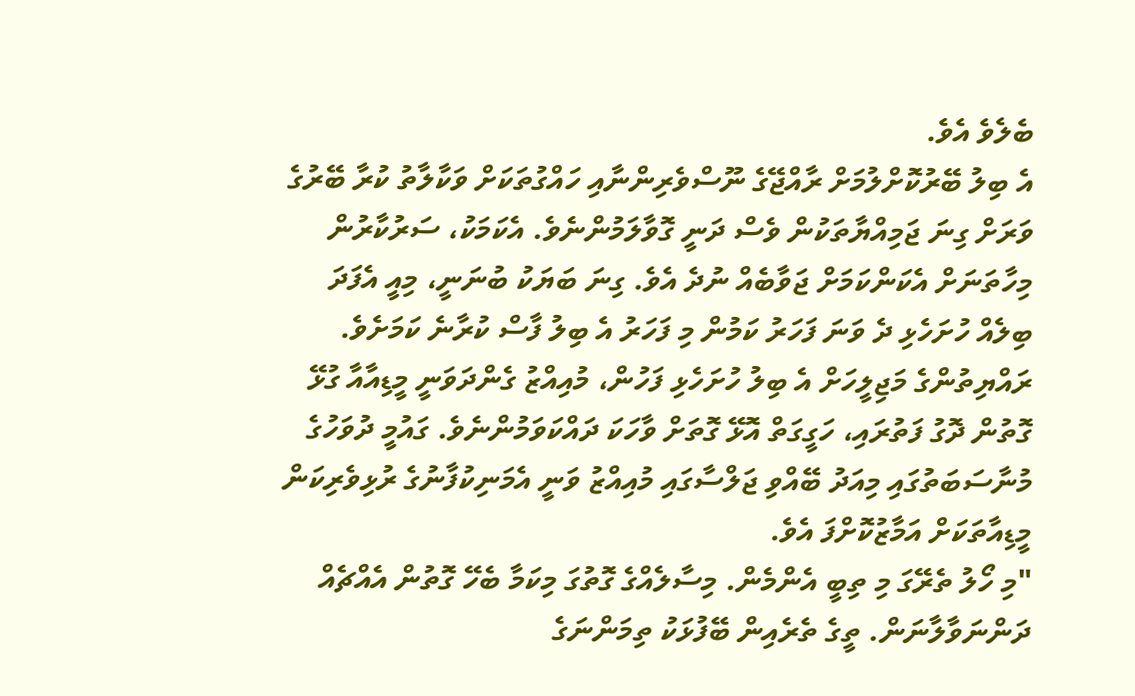ބެލެވެ އެވެ.
އެ ބިލު ބޭރުކޮށްލުމަށް ރާއްޖޭގެ ނޫސްވެރިންނާއި ހައްގުތަކަށް ވަކާލާތު ކުރާ ބޭރުގެ ވަރަށް ގިނަ ޖަމިއްޔާތަކުން ވެސް ދަނީ ގޮވާލަމުންނެވެ. އެކަމަކު، ސަރުކާރުން މިހާތަނަށް އެކަންކަމަށް ޖަވާބެއް ނުދެ އެވެ. ގިނަ ބަޔަކު ބުނަނީ، މިއީ އެފަދަ ބިލެއް ހުށަހެޅި ދެ ވަނަ ފަހަރު ކަމުން މި ފަހަރު އެ ބިލު ފާސް ކުރާނެ ކަމަށެވެ.
ރައްޔިތުންގެ މަޖިލީހަށް އެ ބިލު ހުށަހެޅި ފަހުން، މުއިއްޒު ގެންދަވަނީ މީޑިއާއާ ގުޅޭ ގޮތުން ދޮގު ފަތުރައި، ހަގީގަތް އޮޅޭ ގޮތަށް ވާހަކަ ދައްކަވަމުންނެވެ. ގައުމީ ދުވަހުގެ މުނާސަބަތުގައި މިއަދު ބޭއްވި ޖަލްސާގައި މުއިއްޒު ވަނީ އެމަނިކުފާނުގެ ރުޅިވެރިކަން މީޑިއާތަކަށް އަމާޒުކޮށްފަ އެވެ.
"މި ހޯލު ތެރޭގަ މި ތިބީ އެންމެން. މިސާލެއްގެ ގޮތުގަ މިކަމާ ބެހޭ ގޮތުން އެއްޗެއް ދަންނަވާލާނަން. ތީގެ ތެރެއިން ބޭފުޅަކު ތިމަންނަގެ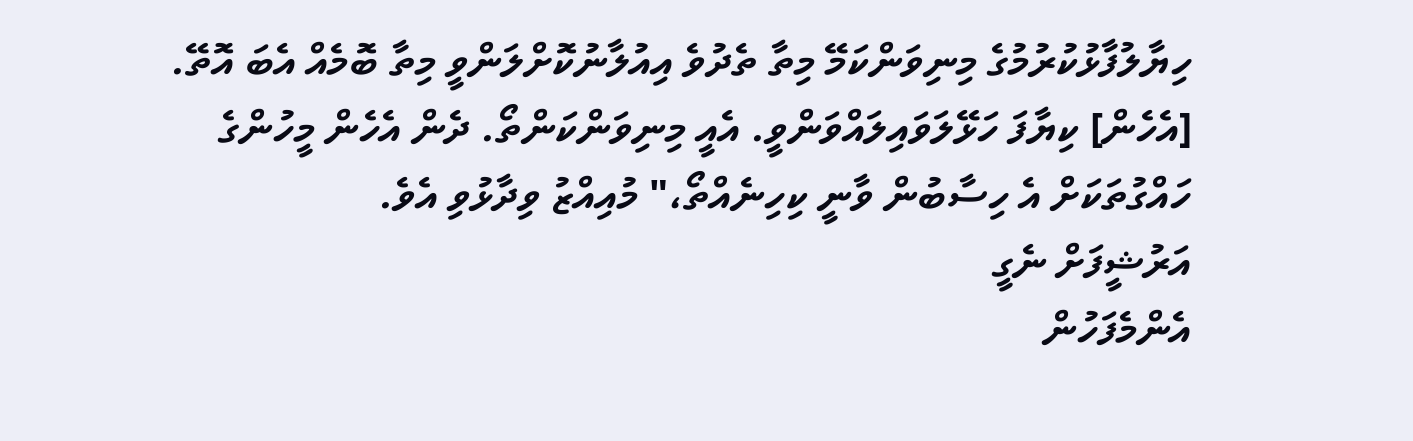ހިޔާލުފާޅުކުރުމުގެ މިނިވަންކަމޭ މިތާ ތެދުވެ އިއުލާނުކޮށްލަންވީ މިތާ ބޮމެއް އެބަ އޮތޭ. [އެހެން] ކިޔާފަ ހަޅޭލަވައިލައްވަންވީ. އެއީ މިނިވަންކަންތޯ. ދެން އެހެން މީހުންގެ ހައްގުތަކަށް އެ ހިސާބުން ވާނީ ކިހިނެއްތޯ،" މުއިއްޒު ވިދާޅުވި އެވެ.
އަރުޝީފަށް ނެގީ
އެންމެފަހުން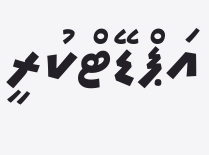އަޕްޑޭޓްކުރީ